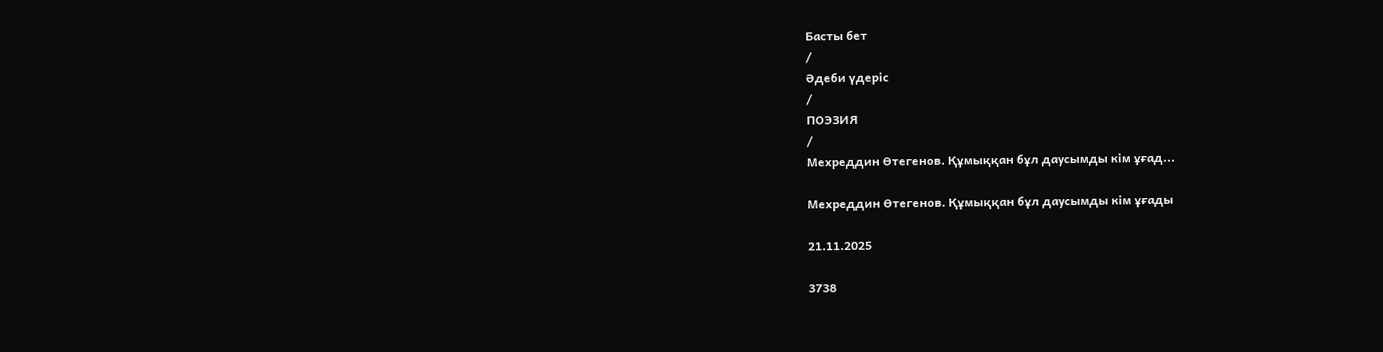Басты бет
/
Әдеби үдеріс
/
ПОЭЗИЯ
/
Мехреддин Өтегенов. Құмыққан бұл даусымды кім ұғад...

Мехреддин Өтегенов. Құмыққан бұл даусымды кім ұғады

21.11.2025

3738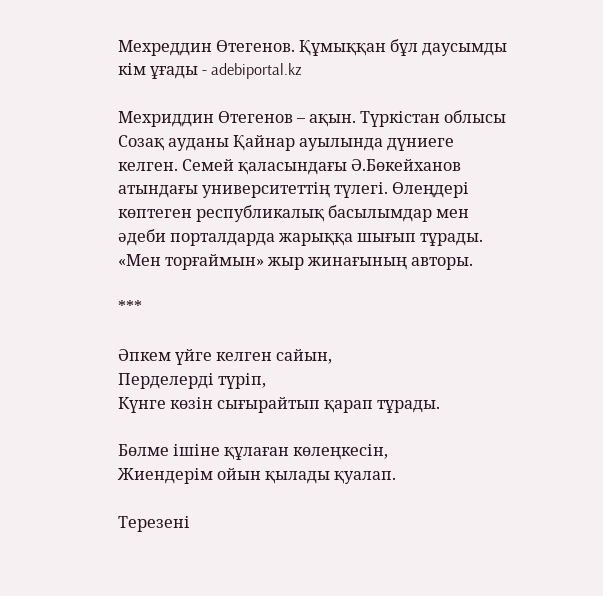Мехреддин Өтегенов. Құмыққан бұл даусымды кім ұғады - adebiportal.kz

Мехриддин Өтегенов – ақын. Түркістан облысы Созақ ауданы Қайнар ауылында дүниеге келген. Семей қаласындағы Ә.Бөкейханов атындағы университеттің түлегі. Өлеңдері көптеген республикалық басылымдар мен әдеби порталдарда жарыққа шығып тұрады. «Мен торғаймын» жыр жинағының авторы.

***

Әпкем үйге келген сайын,
Перделерді түріп,
Күнге көзін сығырайтып қарап тұрады.

Бөлме ішіне құлаған көлеңкесін,
Жиендерім ойын қылады қуалап.

Терезені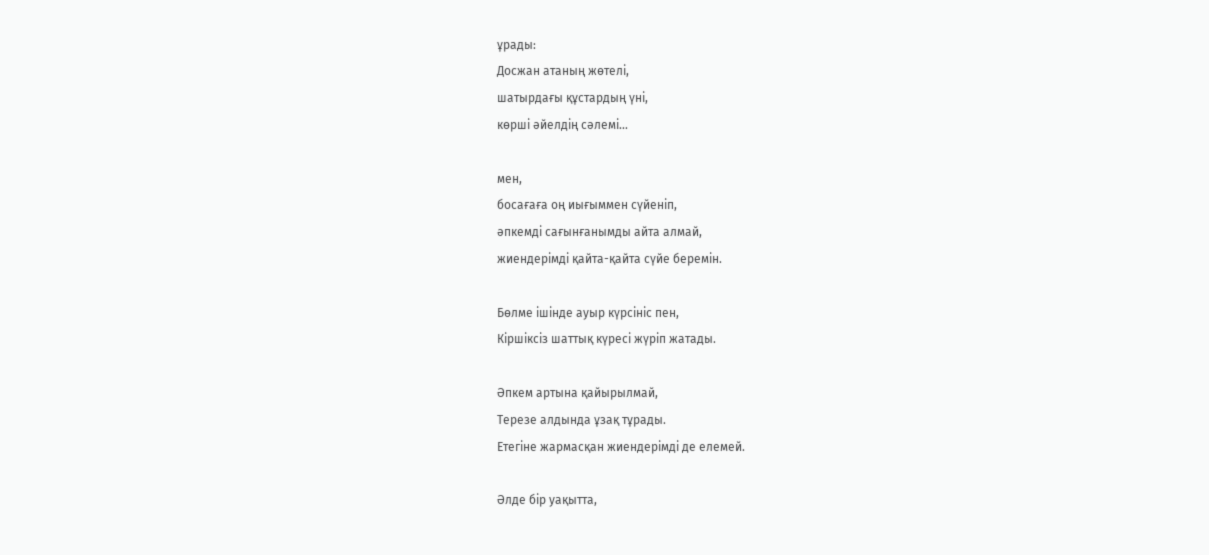ұрады:
Досжан атаның жөтелі,
шатырдағы құстардың үні,
көрші әйелдің сәлемі...

мен,
босағаға оң иығыммен сүйеніп,
әпкемді сағынғанымды айта алмай,
жиендерімді қайта-қайта сүйе беремін.

Бөлме ішінде ауыр күрсініс пен,
Кіршіксіз шаттық күресі жүріп жатады.

Әпкем артына қайырылмай,
Терезе алдында ұзақ тұрады.
Етегіне жармасқан жиендерімді де елемей.

Әлде бір уақытта,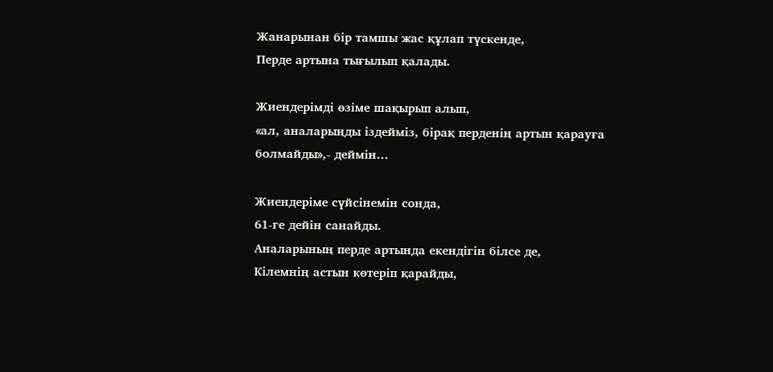Жанарынан бір тамшы жас құлап түскенде,
Перде артына тығылып қалады.

Жиендерімді өзіме шақырып алып,
«ал, аналарыңды іздейміз, бірақ перденің артын қарауға болмайды»,- деймін…

Жиендеріме сүйсінемін сонда,
61-ге дейін санайды.
Аналарының перде артында екендігін білсе де,
Кілемнің астын көтеріп қарайды,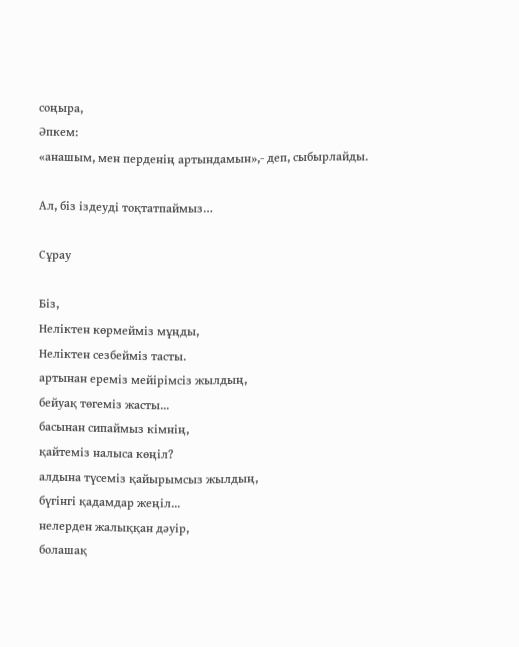соңыра,
Әпкем:
«анашым, мен перденің артындамын»,- деп, сыбырлайды.

Ал, біз іздеуді тоқтатпаймыз…

Сұрау

Біз,
Неліктен көрмейміз мұңды,
Неліктен сезбейміз тасты.
артынан ереміз мейірімсіз жылдың,
бейуақ төгеміз жасты...
басынан сипаймыз кімнің,
қайтеміз налыса көңіл?
алдына түсеміз қайырымсыз жылдың,
бүгінгі қадамдар жеңіл...
нелерден жалыққан дәуір,
болашақ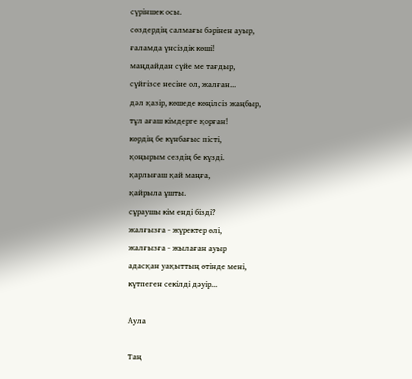сүріншек осы.
сөздердің салмағы бәрінен ауыр,
ғаламда үнсіздік көші!
маңдайдан сүйе ме тағдыр,
сүйгізсе несіне ол, жалған...
дәл қазір, көшеде көңілсіз жаңбыр,
тұл ағаш кімдерге қорған!
көрдің бе күнбағыс пісті,
қоңырым сездің бе күзді.
қарлығаш қай маңға,
қайрыла ұшты.
сұраушы кім енді бізді?
жалғызға - жүректер өлі,
жалғызға - жылаған ауыр
адасқан уақыттың өтінде мені,
күтпеген секілді дәуір...

Аула

Таң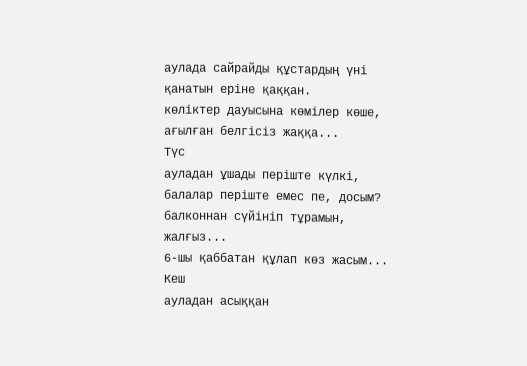аулада сайрайды құстардың үні
қанатын еріне қаққан.
көліктер дауысына көмілер көше,
ағылған белгісіз жаққа...
Түс
ауладан ұшады періште күлкі,
балалар періште емес пе, досым?
балконнан сүйініп тұрамын,
жалғыз...
6-шы қаббатан құлап көз жасым...
Кеш
ауладан асыққан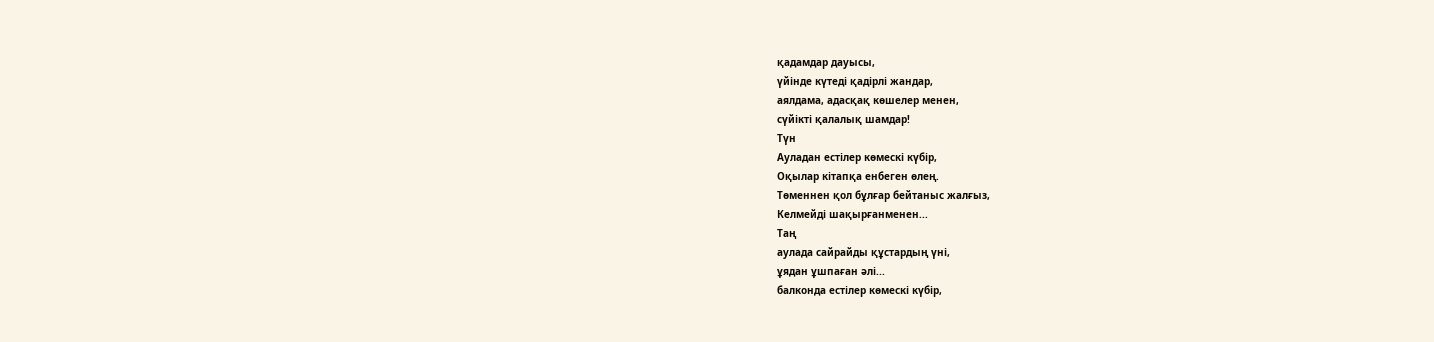қадамдар дауысы,
үйінде күтеді қадірлі жандар,
аялдама, адасқақ көшелер менен,
сүйікті қалалық шамдар!
Түн
Ауладан естілер көмескі күбір,
Оқылар кітапқа енбеген өлең.
Төменнен қол бұлғар бейтаныс жалғыз,
Келмейді шақырғанменен...
Таң
аулада сайрайды құстардың үні,
ұядан ұшпаған әлі...
балконда естілер көмескі күбір,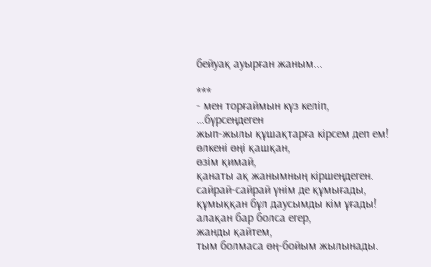бейуақ ауырған жаным...

***
- мен торғаймын күз келіп,
…бүрсеңдеген
жып-жылы құшақтарға кірсем деп ем!
өлкені өңі қашқан,
өзім қимай,
қанаты ақ жанымның кіршеңдеген.
сайрай-сайрай үнім де құмығады,
құмыққан бұл даусымды кім ұғады!
алақан бар болса егер,
жанды қайтем,
тым болмаса өң-бойым жылынады.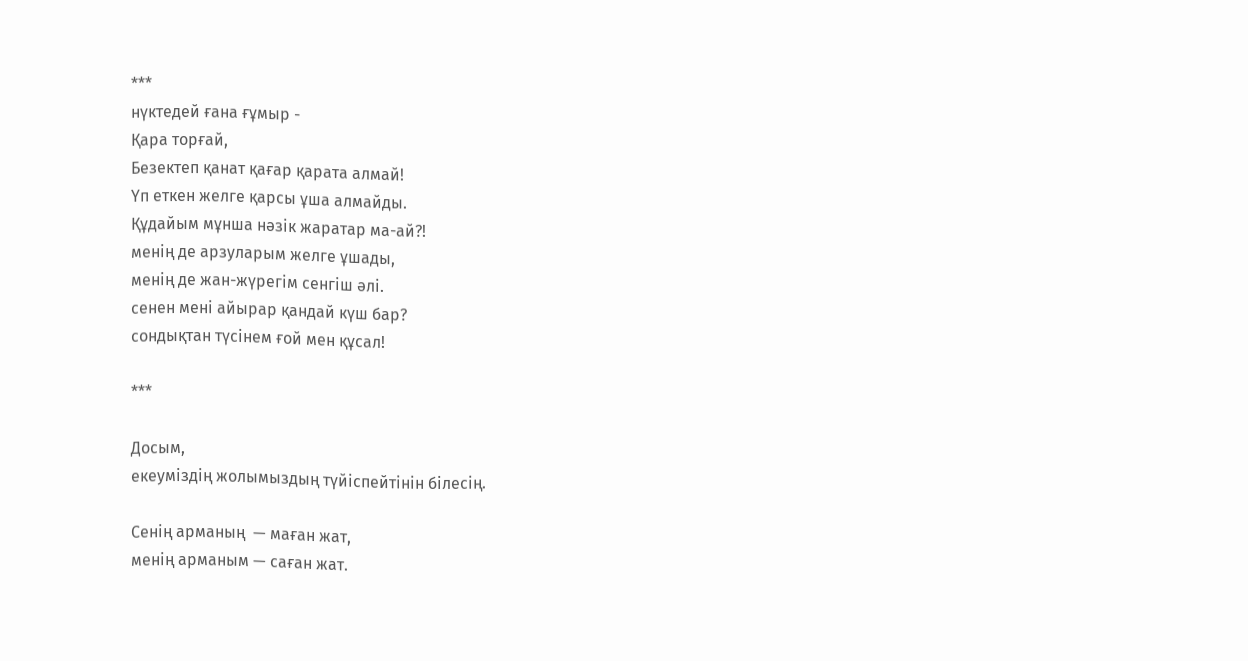***
нүктедей ғана ғұмыр -
Қара торғай,
Безектеп қанат қағар қарата алмай!
Үп еткен желге қарсы ұша алмайды.
Құдайым мұнша нәзік жаратар ма-ай?!
менің де арзуларым желге ұшады,
менің де жан-жүрегім сенгіш әлі.
сенен мені айырар қандай күш бар?
сондықтан түсінем ғой мен құсал!

***

Досым,
екеуміздің жолымыздың түйіспейтінін білесің.

Сенің арманың  — маған жат,
менің арманым — саған жат.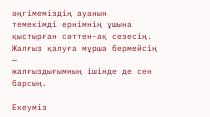әңгімеміздің ауанын
темекімді ернімнің ұшына қыстырған сәттен-ақ сезесің.
Жалғыз қалуға мұрша бермейсің —
жалғыздығымның ішінде де сен барсың.

Екеуміз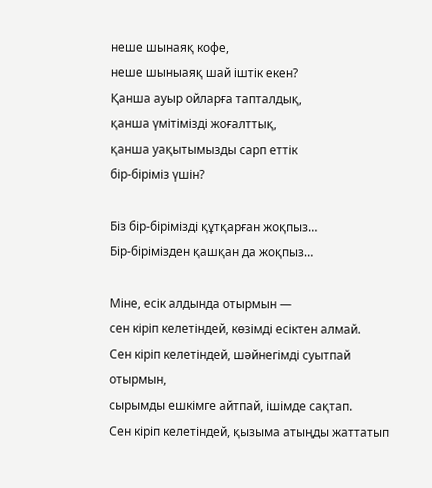неше шынаяқ кофе,
неше шыныаяқ шай іштік екен?
Қанша ауыр ойларға тапталдық,
қанша үмітімізді жоғалттық,
қанша уақытымызды сарп еттік
бір-біріміз үшін?

Біз бір-бірімізді құтқарған жоқпыз…
Бір-бірімізден қашқан да жоқпыз…

Міне, есік алдында отырмын —
сен кіріп келетіндей, көзімді есіктен алмай.
Сен кіріп келетіндей, шәйнегімді суытпай отырмын,
сырымды ешкімге айтпай, ішімде сақтап.
Сен кіріп келетіндей, қызыма атыңды жаттатып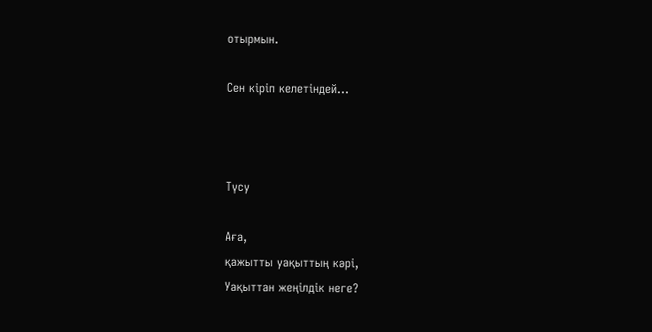отырмын.

Сен кіріп келетіндей…



Түсу

Аға,
қажытты уақыттың кәрі,
Уақыттан жеңілдік неге?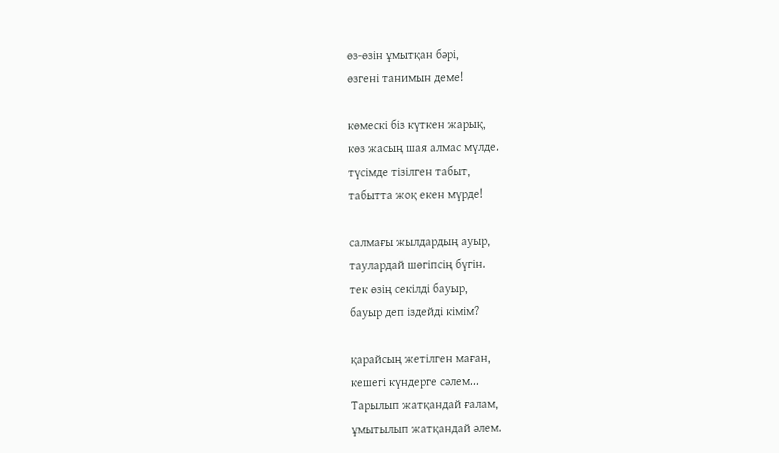өз-өзін ұмытқан бәрі,
өзгені танимын деме!

көмескі біз күткен жарық,
көз жасың шая алмас мүлде.
түсімде тізілген табыт,
табытта жоқ екен мүрде!

салмағы жылдардың ауыр,
таулардай шөгіпсің бүгін.
тек өзің секілді бауыр,
бауыр деп іздейді кімім?

қарайсың жетілген маған,
кешегі күндерге сәлем...
Тарылып жатқандай ғалам,
ұмытылып жатқандай әлем.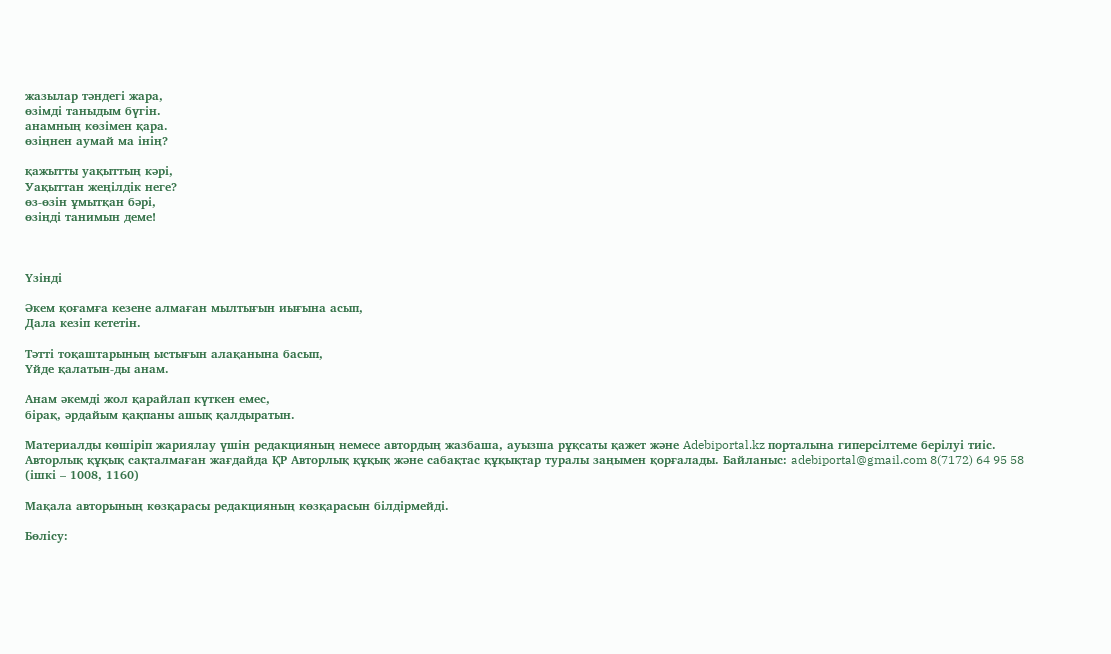жазылар тәндегі жара,
өзімді таныдым бүгін.
анамның көзімен қара.
өзіңнен аумай ма інің?

қажытты уақыттың кәрі,
Уақыттан жеңілдік неге?
өз-өзін ұмытқан бәрі,
өзіңді танимын деме!



Үзінді

Әкем қоғамға кезене алмаған мылтығын иығына асып,
Дала кезіп кететін.

Тәтті тоқаштарының ыстығын алақанына басып,
Үйде қалатын-ды анам.

Анам әкемді жол қарайлап күткен емес,
бірақ, әрдайым қақпаны ашық қалдыратын.

Материалды көшіріп жариялау үшін редакцияның немесе автордың жазбаша, ауызша рұқсаты қажет және Adebiportal.kz порталына гиперсілтеме берілуі тиіс. Авторлық құқық сақталмаған жағдайда ҚР Авторлық құқық және сабақтас құқықтар туралы заңымен қорғалады. Байланыс: adebiportal@gmail.com 8(7172) 64 95 58 (ішкі – 1008, 1160)

Мақала авторының көзқарасы редакцияның көзқарасын білдірмейді.

Бөлісу: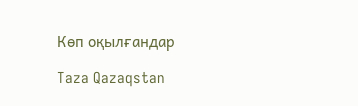Көп оқылғандар

Taza Qazaqstan